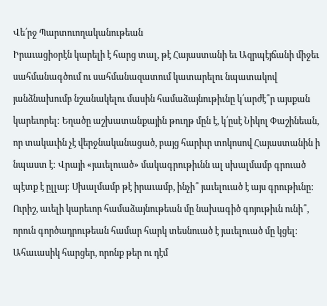Վե՛րջ Պարտուողականութեան
Իրաւացիօրէն կարելի է հարց տալ, թէ Հայաստանի եւ Ազրպէյճանի միջեւ սահմանագծում ու սահմանազատում կատարելու նպատակով յանձնախումբ նշանակելու մասին համաձայնութիւնը կ՛արժէ՞ր այսքան կարեւորել: Եղածը աշխատանքային թուղթ մըն է, կ՛ըսէ Նիկոլ Փաշինեան, որ տակաւին չէ վերջնականացած, բայց հարիւր տոկոսով Հայաստանին ի նպաստ է: Վրայի «յաւելուած» մակագրութիւնն ալ սխալմամբ գրուած պէտք է ըլլայ: Սխալմամբ թէ իրաւամբ, ինչի՞ յաւելուած է այս գրութիւնը: Ուրիշ, աւելի կարեւոր համաձայնութեան մը նախագիծ գոյութիւն ունի՞, որուն գործադրութեան համար հարկ տեսնուած է յաւելուած մը կցել:
Ահաւասիկ հարցեր, որոնք թեր ու դէմ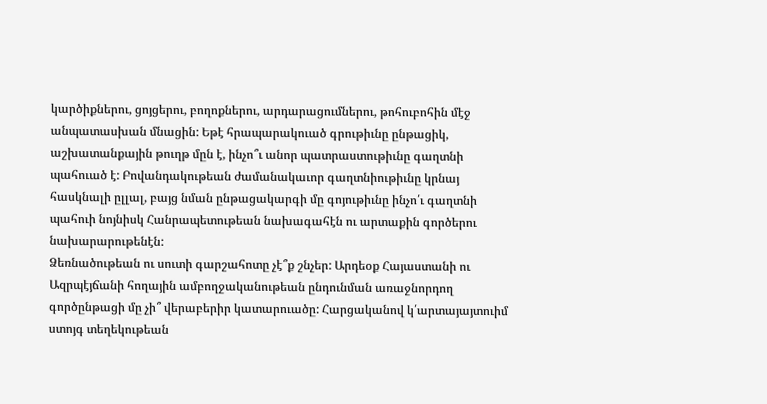կարծիքներու, ցոյցերու, բողոքներու, արդարացումներու, թոհուբոհին մէջ անպատասխան մնացին: Եթէ հրապարակուած գրութիւնը ընթացիկ, աշխատանքային թուղթ մըն է, ինչո՞ւ անոր պատրաստութիւնը գաղտնի պահուած է: Բովանդակութեան ժամանակաւոր գաղտնիութիւնը կրնայ հասկնալի ըլլալ, բայց նման ընթացակարգի մը գոյութիւնը ինչո՛ւ գաղտնի պահուի նոյնիսկ Հանրապետութեան նախագահէն ու արտաքին գործերու նախարարութենէն:
Ձեռնածութեան ու սուտի գարշահոտը չէ՞ք շնչեր: Արդեօք Հայաստանի ու Ազրպէյճանի հողային ամբողջականութեան ընդունման առաջնորդող գործընթացի մը չի՞ վերաբերիր կատարուածը: Հարցականով կ՛արտայայտուիմ ստոյգ տեղեկութեան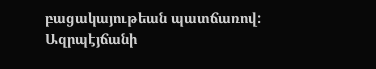բացակայութեան պատճառով: Ազրպէյճանի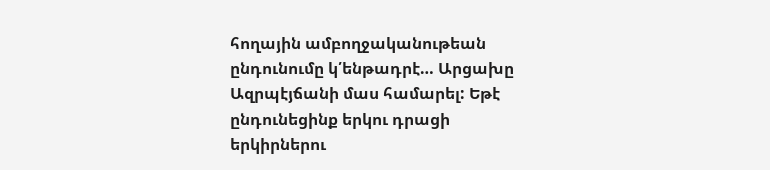հողային ամբողջականութեան ընդունումը կ՛ենթադրէ… Արցախը Ազրպէյճանի մաս համարել: Եթէ ընդունեցինք երկու դրացի երկիրներու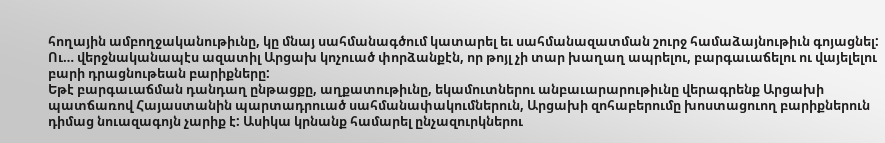հողային ամբողջականութիւնը, կը մնայ սահմանագծում կատարել եւ սահմանազատման շուրջ համաձայնութիւն գոյացնել: Ու… վերջնականապէս ազատիլ Արցախ կոչուած փորձանքէն, որ թոյլ չի տար խաղաղ ապրելու, բարգաւաճելու ու վայելելու բարի դրացնութեան բարիքները:
Եթէ բարգաւաճման դանդաղ ընթացքը, աղքատութիւնը, եկամուտներու անբաւարարութիւնը վերագրենք Արցախի պատճառով Հայաստանին պարտադրուած սահմանափակումներուն, Արցախի զոհաբերումը խոստացուող բարիքներուն դիմաց նուազագոյն չարիք է: Ասիկա կրնանք համարել ընչազուրկներու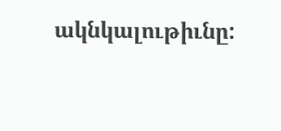ակնկալութիւնը: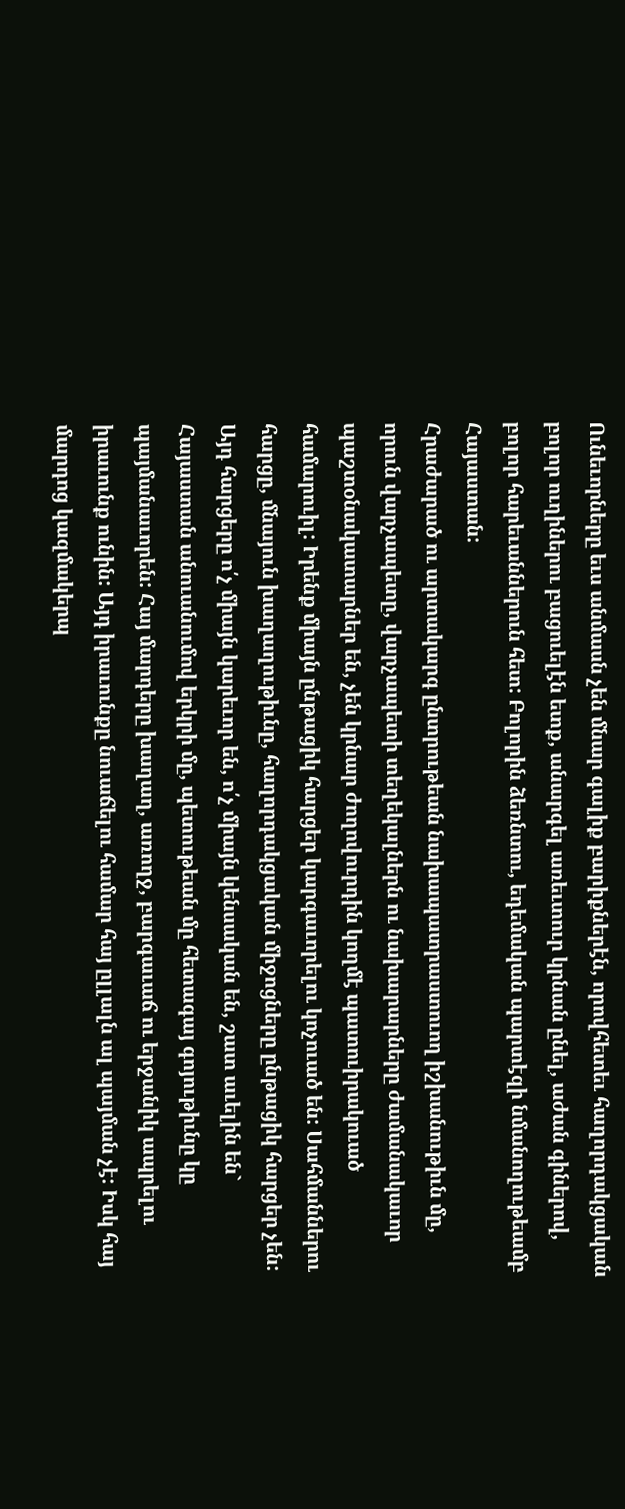Ունեւորները եւս անմասն չեն մնար գալիք բարիքներէն, որովհետեւ հաղորդակցական բոլոր ուղիներու բացուելէն ետք, անարգել առեւտուր կրնան ընել, աժան գիներով, բոլոր հարեւաններուն հետ: Բոլորին ձեռնտու, եդեմական պարտէզի նմանողութեամբ Հայաստան:
Հրաժարած ու արտակարգ ընտրութեան նախապատրաստուող իշխանութիւն մը, որուն վարչապետը, վարչապետի տեղեկալներն ու նախարարները ժամանակաւոր պաշտօնակատարներ են, չեն կրնար ժողովուրդին կողմէ պատուիրակուած համարուիլ: Իրենք միայն ընթացիկ հարցեր կարգաւորելու կոչուած են: Սահմաններու հարցը, մնայուն խաղաղութիւնը, հաղորդակցական միջոցները ընթացիկ հարցեր չեն: Այդ հարցերը ո՛չ միայն կարեւոր են, ո՛չ միայն կենսական են, շատ աւելին են` Հայաստան անուանումով երկրի մը, պետութեան մը հետագայ գոյութիւնը կը պայմանաւորեն: Հայ մարդերը խաղաղ, առողջ, բարգաւաճ ու երջանիկ ապրելու իրաւունք ունին: Այդ իրաւունքը նուաճելու համար հայ ըլլալն ալ պայման չէ: Իսկ հայ մարդոց կազմակերպ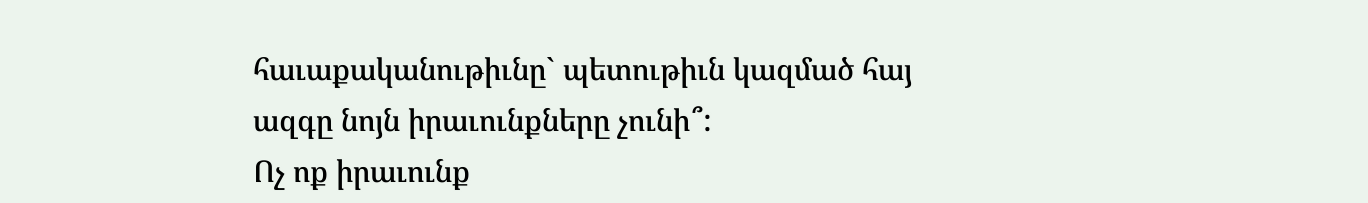հաւաքականութիւնը` պետութիւն կազմած հայ ազգը նոյն իրաւունքները չունի՞:
Ոչ ոք իրաւունք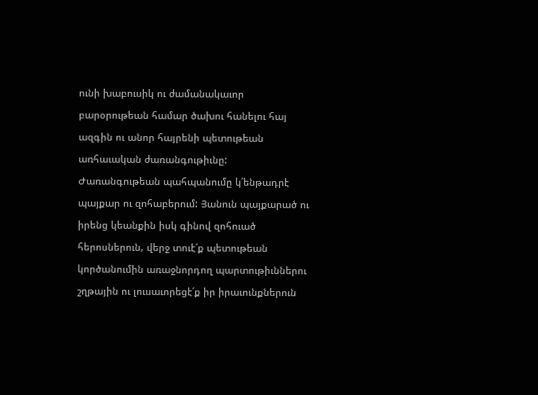ունի խաբուսիկ ու ժամանակաւոր բարօրութեան համար ծախու հանելու հայ ազգին ու անոր հայրենի պետութեան առհաւական ժառանգութիւնը: Ժառանգութեան պահպանումը կ՛ենթադրէ պայքար ու զոհաբերում: Յանուն պայքարած ու իրենց կեանքին իսկ գինով զոհուած հերոսներուն, վերջ տուէ՛ք պետութեան կործանումին առաջնորդող պարտութիւններու շղթային ու լուսաւորեցէ՛ք իր իրաւունքներուն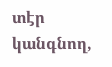տէր կանգնող,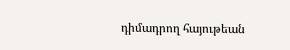դիմադրող հայութեան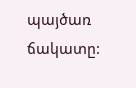պայծառ ճակատը: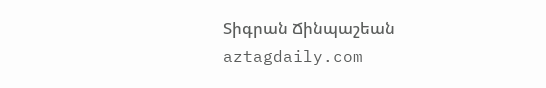Տիգրան Ճինպաշեան
aztagdaily.com